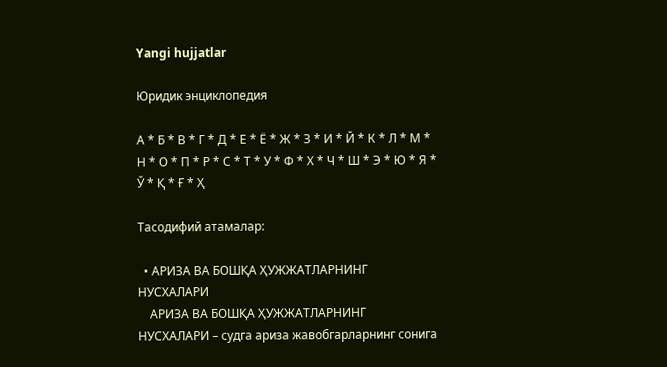Yangi hujjatlar

Юридик энциклопедия

А * Б * В * Г * Д * Е * Ё * Ж * З * И * Й * К * Л * М * Н * О * П * Р * С * Т * У * Ф * Х * Ч * Ш * Э * Ю * Я * Ў * Қ * Ғ * Ҳ

Тасодифий атамалар:

  • АРИЗА ВА БОШҚА ҲУЖЖАТЛАРНИНГ НУСХАЛАРИ
    АРИЗА ВА БОШҚА ҲУЖЖАТЛАРНИНГ НУСХАЛАРИ – судга ариза жавобгарларнинг сонига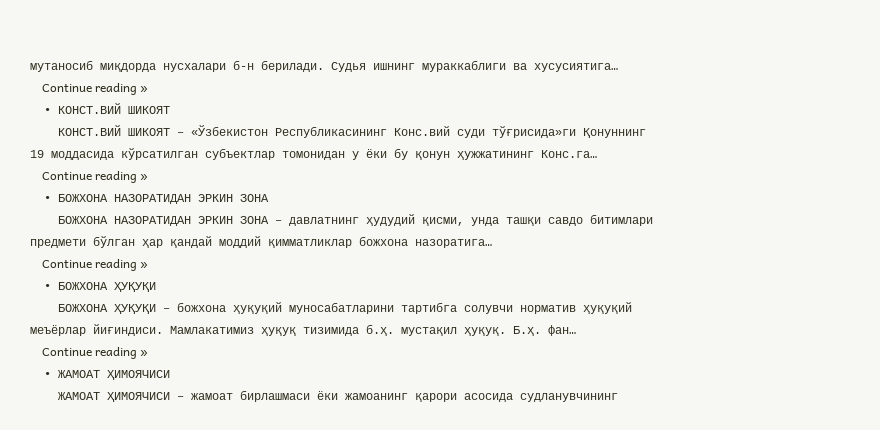мутаносиб миқдорда нусхалари б-н берилади. Судья ишнинг мураккаблиги ва хусусиятига…
    Continue reading »
  • КОНСТ.ВИЙ ШИКОЯТ
    КОНСТ.ВИЙ ШИКОЯТ – «Ўзбекистон Республикасининг Конс.вий суди тўғрисида»ги Қонуннинг 19 моддасида кўрсатилган субъектлар томонидан у ёки бу қонун ҳужжатининг Конс.га…
    Continue reading »
  • БОЖХОНА НАЗОРАТИДАН ЭРКИН ЗОНА
    БОЖХОНА НАЗОРАТИДАН ЭРКИН ЗОНА – давлатнинг ҳудудий қисми, унда ташқи савдо битимлари предмети бўлган ҳар қандай моддий қимматликлар божхона назоратига…
    Continue reading »
  • БОЖХОНА ҲУҚУҚИ
    БОЖХОНА ҲУҚУҚИ – божхона ҳуқуқий муносабатларини тартибга солувчи норматив ҳуқуқий меъёрлар йиғиндиси. Мамлакатимиз ҳуқуқ тизимида б.ҳ. мустақил ҳуқуқ. Б.ҳ. фан…
    Continue reading »
  • ЖАМОАТ ҲИМОЯЧИСИ
    ЖАМОАТ ҲИМОЯЧИСИ – жамоат бирлашмаси ёки жамоанинг қарори асосида судланувчининг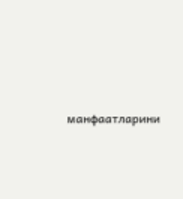манфаатларини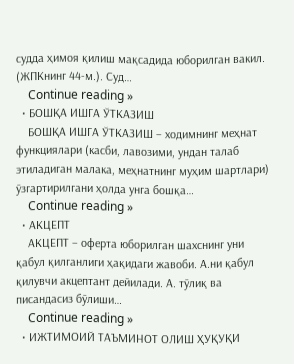судда ҳимоя қилиш мақсадида юборилган вакил. (ЖПКнинг 44-м.). Суд…
    Continue reading »
  • БОШҚА ИШГА ЎТКАЗИШ
    БОШҚА ИШГА ЎТКАЗИШ – ходимнинг меҳнат функциялари (касби, лавозими, ундан талаб этиладиган малака, меҳнатнинг муҳим шартлари) ўзгартирилгани ҳолда унга бошқа…
    Continue reading »
  • АКЦЕПТ
    АКЦЕПТ – оферта юборилган шахснинг уни қабул қилганлиги ҳақидаги жавоби. А.ни қабул қилувчи акцептант дейилади. А. тўлиқ ва писандасиз бўлиши…
    Continue reading »
  • ИЖТИМОИЙ ТАЪМИНОТ ОЛИШ ҲУҚУҚИ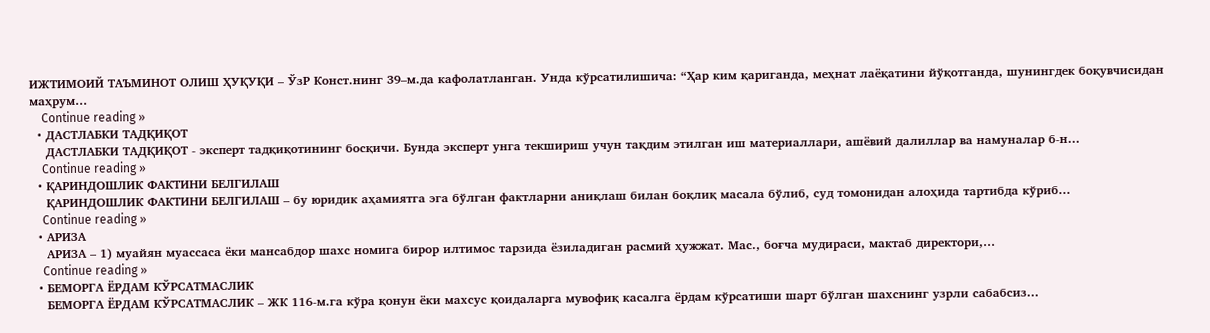ИЖТИМОИЙ ТАЪМИНОТ ОЛИШ ҲУҚУҚИ – ЎзР Конст.нинг 39–м.да кафолатланган. Унда кўрсатилишича: “Ҳар ким қариганда, меҳнат лаёқатини йўқотганда, шунингдек боқувчисидан маҳрум…
    Continue reading »
  • ДАСТЛАБКИ ТАДҚИҚОТ
    ДАСТЛАБКИ ТАДҚИҚОТ - эксперт тадқиқотининг босқичи. Бунда эксперт унга текшириш учун тақдим этилган иш материаллари, ашёвий далиллар ва намуналар б-н…
    Continue reading »
  • ҚАРИНДОШЛИК ФАКТИНИ БЕЛГИЛАШ
    ҚАРИНДОШЛИК ФАКТИНИ БЕЛГИЛАШ – бу юридик аҳамиятга эга бўлган фактларни аниқлаш билан боқлиқ масала бўлиб, суд томонидан алоҳида тартибда кўриб…
    Continue reading »
  • АРИЗА
    АРИЗА – 1) муайян муассаса ёки мансабдор шахс номига бирор илтимос тарзида ёзиладиган расмий ҳужжат. Мас., боғча мудираси, мактаб директори,…
    Continue reading »
  • БЕМОРГА ЁРДАМ КЎРСАТМАСЛИК
    БЕМОРГА ЁРДАМ КЎРСАТМАСЛИК – ЖК 116-м.га кўра қонун ёки махсус қоидаларга мувофиқ касалга ёрдам кўрсатиши шарт бўлган шахснинг узрли сабабсиз…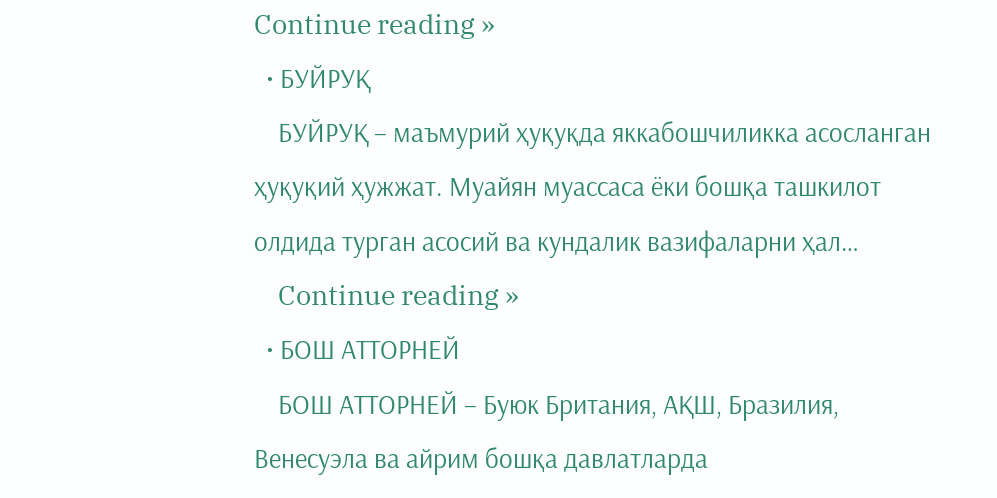Continue reading »
  • БУЙРУҚ
    БУЙРУҚ – маъмурий ҳуқуқда яккабошчиликка асосланган ҳуқуқий ҳужжат. Муайян муассаса ёки бошқа ташкилот олдида турган асосий ва кундалик вазифаларни ҳал…
    Continue reading »
  • БОШ АТТОРНЕЙ
    БОШ АТТОРНЕЙ – Буюк Британия, АҚШ, Бразилия, Венесуэла ва айрим бошқа давлатларда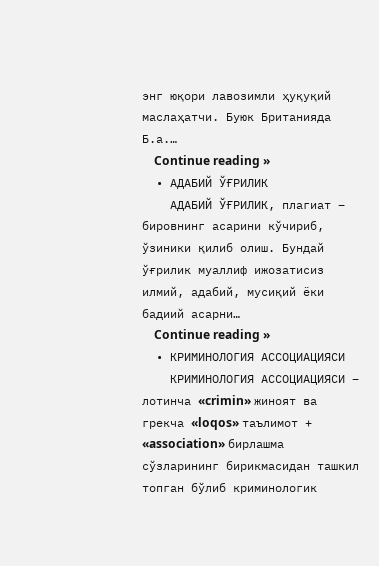энг юқори лавозимли ҳуқуқий маслаҳатчи. Буюк Британияда Б.а.…
    Continue reading »
  • АДАБИЙ ЎҒРИЛИК
    АДАБИЙ ЎҒРИЛИК, плагиат – бировнинг асарини кўчириб, ўзиники қилиб олиш. Бундай ўғрилик муаллиф ижозатисиз илмий, адабий, мусиқий ёки бадиий асарни…
    Continue reading »
  • КРИМИНОЛОГИЯ АССОЦИАЦИЯСИ
    КРИМИНОЛОГИЯ АССОЦИАЦИЯСИ – лотинча «crimin» жиноят ва грекча «loqos» таълимот + «association» бирлашма сўзларининг бирикмасидан ташкил топган бўлиб криминологик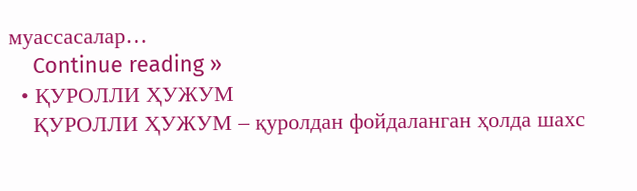муассасалар…
    Continue reading »
  • ҚУРОЛЛИ ҲУЖУМ
    ҚУРОЛЛИ ҲУЖУМ – қуролдан фойдаланган ҳолда шахс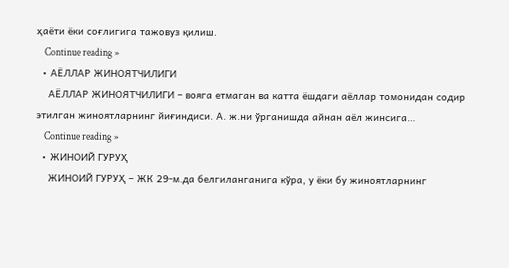ҳаёти ёки соғлигига тажовуз қилиш.
    Continue reading »
  • АЁЛЛАР ЖИНОЯТЧИЛИГИ
    АЁЛЛАР ЖИНОЯТЧИЛИГИ – вояга етмаган ва катта ёшдаги аёллар томонидан содир этилган жиноятларнинг йиғиндиси. А. ж.ни ўрганишда айнан аёл жинсига…
    Continue reading »
  • ЖИНОИЙ ГУРУҲ
    ЖИНОИЙ ГУРУҲ – ЖК 29-м.да белгиланганига кўра, у ёки бу жиноятларнинг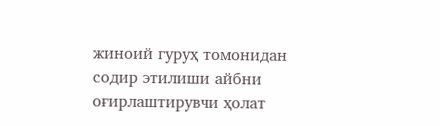жиноий гуруҳ томонидан содир этилиши айбни оғирлаштирувчи ҳолат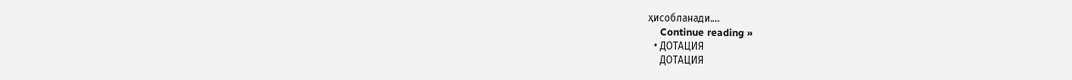ҳисобланади.…
    Continue reading »
  • ДОТАЦИЯ
    ДОТАЦИЯ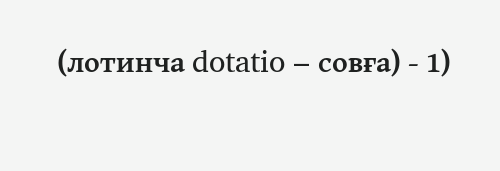(лотинча dotatio – совға) - 1)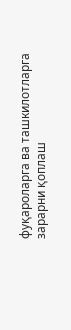фуқароларга ва ташкилотларга зарарни қоплаш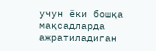учун ёки бошқа мақсадларда ажратиладиган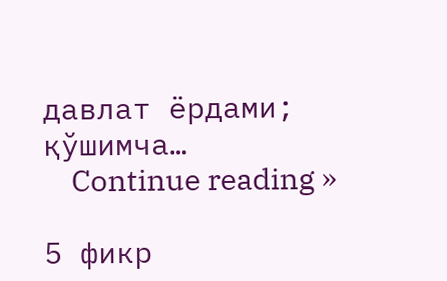давлат ёрдами; қўшимча…
    Continue reading »

5 фикр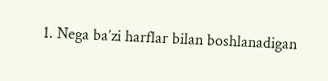1. Nega ba’zi harflar bilan boshlanadigan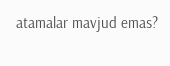atamalar mavjud emas?